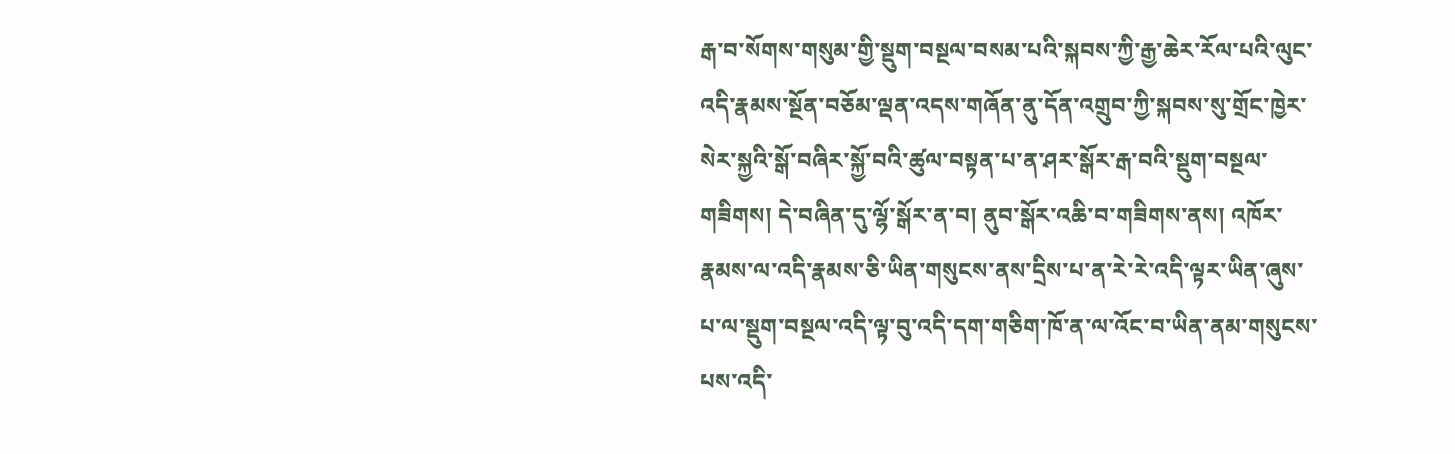རྒ་བ་སོགས་གསུམ་གྱི་སྡུག་བསྔལ་བསམ་པའི་སྐབས་ཀྱི་རྒྱ་ཆེར་རོལ་པའི་ལུང་འདི་རྣམས་སྔོན་བཅོམ་ལྡན་འདས་གཞོན་ནུ་དོན་འགྲུབ་ཀྱི་སྐབས་སུ་གྲོང་ཁྱེར་སེར་སྐྱའི་སྒོ་བཞིར་སྐྱོ་བའི་ཚུལ་བསྟན་པ་ན་ཤར་སྒོར་རྒ་བའི་སྡུག་བསྔལ་གཟིགས། དེ་བཞིན་དུ་ལྷོ་སྒོར་ན་བ། ནུབ་སྒོར་འཆི་བ་གཟིགས་ནས། འཁོར་རྣམས་ལ་འདི་རྣམས་ཅི་ཡིན་གསུངས་ནས་དྲིས་པ་ན་རེ་རེ་འདི་ལྟར་ཡིན་ཞུས་པ་ལ་སྡུག་བསྔལ་འདི་ལྟ་བུ་འདི་དག་གཅིག་ཁོ་ན་ལ་འོང་བ་ཡིན་ནམ་གསུངས་པས་འདི་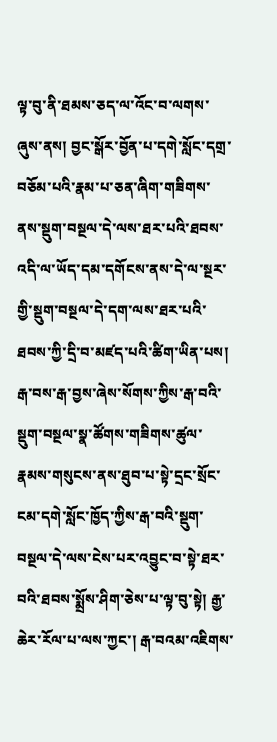ལྟ་བུ་ནི་ཐམས་ཅད་ལ་འོང་བ་ལགས་ཞུས་ནས། བྱང་སྒོར་བྱོན་པ་དགེ་སློང་དགྲ་བཅོམ་པའི་རྣམ་པ་ཅན་ཞིག་གཟིགས་ནས་སྡུག་བསྔལ་དེ་ལས་ཐར་པའི་ཐབས་འདི་ལ་ཡོད་དམ་དགོངས་ནས་དེ་ལ་སྔར་གྱི་སྡུག་བསྔལ་དེ་དག་ལས་ཐར་པའི་ཐབས་ཀྱི་དྲི་བ་མཛད་པའི་ཚིག་ཡིན་པས། རྒ་བས་རྒ་བྱས་ཞེས་སོགས་ཀྱིས་རྒ་བའི་སྡུག་བསྔལ་སྣ་ཚོགས་གཟིགས་ཚུལ་རྣམས་གསུངས་ནས་ཐུབ་པ་སྟེ་དྲང་སྲོང་ངམ་དགེ་སློང་ཁྱོད་ཀྱིས་རྒ་བའི་སྡུག་བསྔལ་དེ་ལས་ངེས་པར་འབྱུང་བ་སྟེ་ཐར་བའི་ཐབས་སྨྲོས་ཤིག་ཅེས་པ་ལྟ་བུ་སྟེ། རྒྱ་ཆེར་རོལ་པ་ལས་ཀྱང་། རྒ་བའམ་འཇིགས་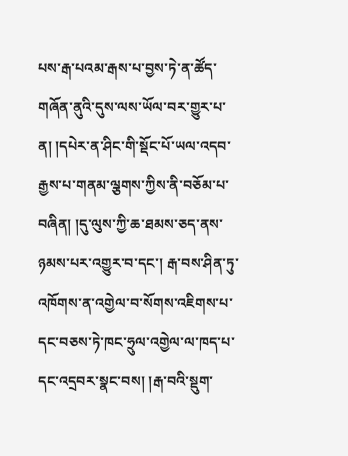པས་རྒ་པའམ་རྒས་པ་བྱས་ཏེ་ན་ཚོད་གཞོན་ནུའི་དུས་ལས་ཡོལ་བར་གྱུར་པ་ན། །དཔེར་ན་ཤིང་གི་སྡོང་པོ་ཡལ་འདབ་རྒྱས་པ་གནམ་ལྕགས་ཀྱིས་ནི་བཅོམ་པ་བཞིན། །དུ་ལུས་ཀྱི་ཆ་ཐམས་ཅད་ནས་ཉམས་པར་འགྱུར་བ་དང་། རྒ་བས་ཤིན་ཏུ་འཁོགས་ན་འགྱེལ་བ་སོགས་འཇིགས་པ་དང་བཅས་ཏེ་ཁང་ཧྲུལ་འགྱེལ་ལ་ཁད་པ་དང་འདྲབར་སྣང་བས། །རྒ་བའི་སྡུག་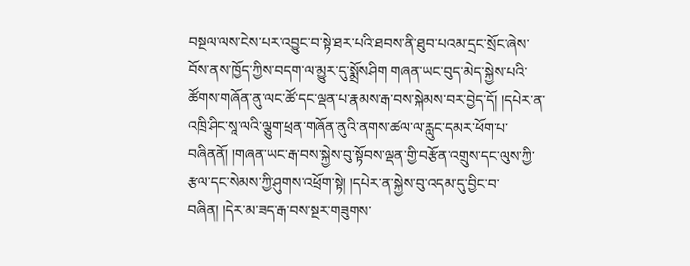བསྔལ་ལས་ངེས་པར་འབྱུང་བ་སྟེ་ཐར་པའི་ཐབས་ནི་ཐུབ་པའམ་དྲང་སྲོང་ཞེས་བོས་ནས་ཁྱོད་ཀྱིས་བདག་ལ་མྱུར་དུ་སྨྲོསཤིག གཞན་ཡང་བུད་མེད་སྐྱེས་པའི་ཚོགས་གཞོན་ནུ་ལང་ཚོ་དང་ལྡན་པ་རྣམས་རྒ་བས་སྐེམས་བར་བྱེད་དོ། །དཔེར་ན་འཁྲི་ཤིང་སཱ་ལའི་ལྕུག་ཕྲན་གཞོན་ནུའི་ནགས་ཚལ་ལ་རླུང་དམར་ཕོག་པ་བཞིནནོ། །གཞན་ཡང་རྒ་བས་སྐྱེས་བུ་སྟོབས་ལྡན་གྱི་བརྩོན་འགྲུས་དང་ལུས་ཀྱི་རྩལ་དང་སེམས་ཀྱི་ཤུགས་འཕྲོག་སྟེ། །དཔེར་ན་སྐྱེས་བུ་འདམ་དུ་བྱིང་བ་བཞིན། །དེར་མ་ཟད་རྒ་བས་སྔར་གཟུགས་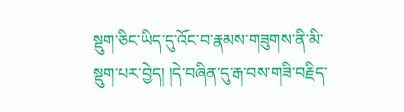སྡུག་ཅིང་ཡིད་དུ་འོང་བ་རྣམས་གཟུགས་ནི་མི་སྡུག་པར་བྱེད། །དེ་བཞིན་དུ་རྒ་བས་གཟི་བརྗིད་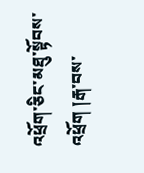འཕྲོག་ཅིང་མཐུ་སྟོབས་འཕྲོག །རྒ་བས་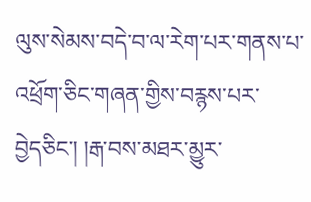ལུས་སེམས་བདེ་བ་ལ་རེག་པར་གནས་པ་འཕྲོག་ཅིང་གཞན་གྱིས་བརྙས་པར་བྱེདཅིང་། །རྒ་བས་མཐར་མྱུར་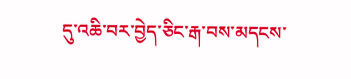དུ་འཆི་བར་བྱེད་ཅིང་རྒ་བས་མདངས་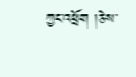ཀྱང་འཕྲོག །ཅེས་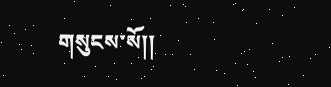གསུངས་སོ།།